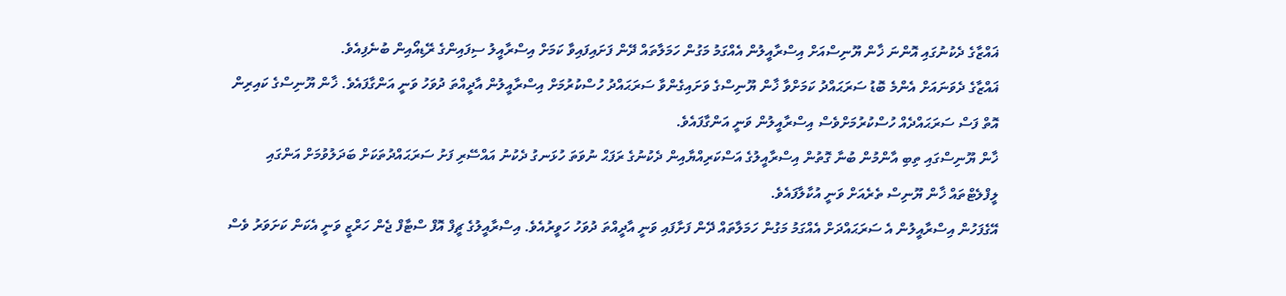ޣައްޒާގެ ދެކުނުގައި އޮންނަ ޚާން ޔޫނިސްއަށް އިސްރާއީލުން އެއްގަމު މަގުން ހަމަލާތައް ދޭން ފަށައިފައިވާ ކަމަށް އިސްރާއީލު ސިފައިންގެ ރޭޑިއޯއިން ބުނެފިއެވެ.
ޣައްޒާގެ ދެވަނައަށް އެންމެ ބޮޑު ސަރަޙައްދު ކަމަށްވާ ޚާން ޔޫނިސްގެ ވަށައިގެންވާ ސަރަޙައްދު ހުސްކުރުމަށް އިސްރާއީލުން އާދީއްތަ ދުވަހު ވަނީ އަންގާފައެވެ. ޚާން ޔޫނިސްގެ ކައިރިން އޮތް ފަސް ސަރަޙައްދެއް ހުސްކުރުމަށްވެސް އިސްރާއީލުން ވަނީ އަންގާފައެވެ.
ޚާން ޔޫނިސްގައި ތިބި އާންމުން ބުނާ ގޮތުން އިސްރާއީލުގެ އަސްކަރިއްޔާއިން ދެކުނުގެ ރަފަޙް ނުވަތަ ހުޅަނގު ދެކުނު އައްސޭރި ފަށު ސަރަޙައްދުތަކަށް ބަދަލުވުމަށް އަންގައި ލީފްލެޓްތައް ޚާން ޔޫނިސް ތެރެއަށް ވަނީ އުކާލާފައެވެ.
އޭގެފަހުން އިސްރާއީލުން އެ ސަރަޙައްދަށް އެއްގަމު މަގުން ހަމަލާތައް ދޭން ފަށާފައި ވަނީ އާދީއްތަ ދުވަހު ހަވީރުއެވެ. އިސްރާއީލުގެ ޗީފް އޮފް ސްޓާފް ޖެން ހަރްޒީ ވަނީ އެކަން ކަށަވަރު ވެސް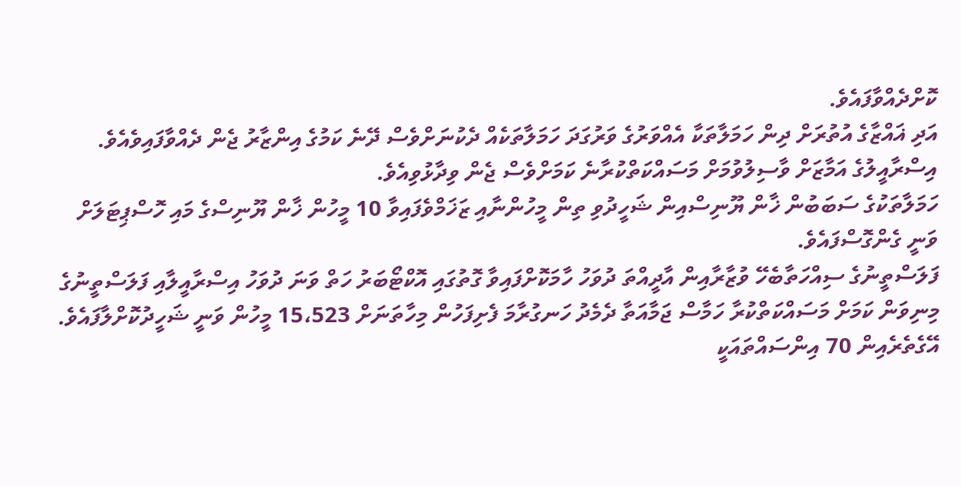ކޮށްދެއްވާފައެވެ.
އަދި ޣައްޒާގެ އުތުރަށް ދިން ހަމަލާތަކާ އެއްވަރުގެ ވަރުގަދަ ހަމަލާތަކެއް ދެކުނަށްވެސް ދޭނެ ކަމުގެ އިންޒާރު ޖެން ދެއްވާފައިވެއެވެ. އިސްރާއީލުގެ އަމާޒަށް ވާސިލުވުމަށް މަސައްކަތްކުރާނެ ކަމަށްވެސް ޖެން ވިދާޅުވިއެވެ.
ހަމަލާތަކުގެ ސަބަބުން ޚާން ޔޫނިސްއިން ޝަހީދުވި ތިން މީހުންނާއި ޒަޚަމްވެފައިވާ 10 މީހުން ޚާން ޔޫނިސްގެ މައި ހޮސްޕިޓަލަށް ވަނީ ގެންގޮސްފައެވެ.
ފަލަސްތީނުގެ ސިއްހަތާބެހޭ ވުޒާރާއިން އާދީއްތަ ދުވަހު ހާމަކޮށްފައިވާ ގޮތުގައި އޮކްޓޯބަރު ހަތް ވަނަ ދުވަހު އިސްރާއީލާއި ފަލަސްތީނުގެ މިނިވަން ކަމަށް މަސައްކަތްކުރާ ހަމާސް ޖަމާއަތާ ދެމެދު ހަނގުރާމަ ފެށިފަހުން މިހާތަނަށް 15،523 މީހުން ވަނީ ޝަހީދުކޮށްލާފައެވެ. އޭގެތެރެއިން 70 އިންސައްތައަކީ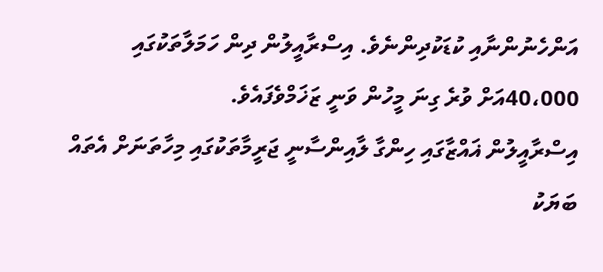އަންހެނުންނާއި ކުޑަކުދިންނެވެ. އިސްރާއީލުން ދިން ހަމަލާތަކުގައި 40،000އަށް ވުރެ ގިނަ މީހުން ވަނީ ޒަޚަމްވެފައެވެ.
އިސްރާއީލުން ޣައްޒާގައި ހިންގާ ލާއިންސާނީ ޖަރީމާތަކުގައި މިހާތަނަށް އެތައް ބަޔަކު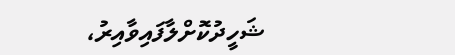ޝަހީދުކޮށްލާފައިވާއިރު،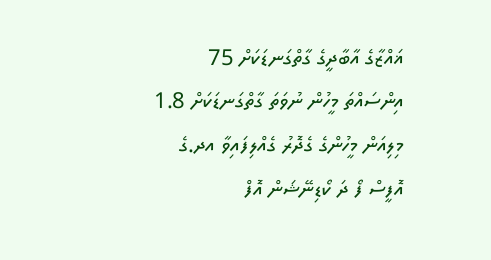ޣައްޒާގެ އާބާދީގެ ގާތްގަނޑަކަށް 75 އިންސައްތަ މީހުން ނުވަތަ ގާތްގަނޑަކަށް 1.8 މިލިއަން މީހުންގެ ގެދޮރު ގެއްލިފައިވާ އދ.ގެ އޮފީސް ފޯ ދަ ކޯޑިނޭޝަން އޮފް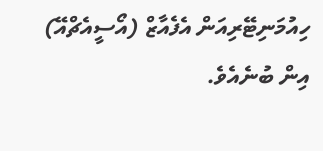ހިއުމަނިޓޭރިއަން އެފެއާޒް (އޯސީއެޗްއޭ) އިން ބުނެއެވެ.